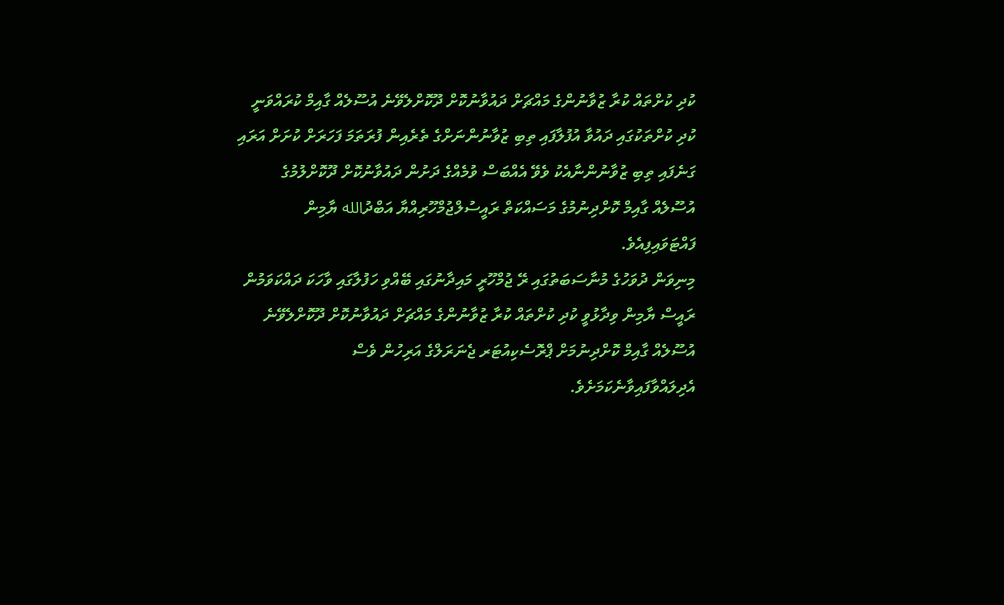ކުދި ކުށްތައް ކުރާ ޒުވާނުންގެ މައްޗަށް ދައުވާނުކޮށް ދޫކޮށްލެވޭނެ އުސޫލެއް ގާއިމް ކުރައްވަނީ
ކުދި ކުށްތަކުގައި ދައުވާ އުފުލާފައި ތިބި ޒުވާނުންނަށްގެ ތެރެއިން ފުރަތަމަ ފަހަރަށް ކުށަށް އަރައި ގަނެފައި ތިބި ޒުވާނުންނާއެކު ވެވޭ އެއްބަސް ވުމެއްގެ ދަށުން ދައުވާނުކޮށް ދޫކޮށްލުމުގެ އުސޫލެއް ގާއިމް ކޮށްދިނުމުގެ މަސައްކަތް ރައީސުލްޖުމްހޫރިއްޔާ އަބްދުالله ޔާމިން ފައްޓަވައިފިއެވެ.
މިނިވަން ދުވަހުގެ މުނާސަބަތުގައި ރޭ ޖުމްހޫރީ މައިދާނުގައި ބޭއްވި ހަފުލާގައި ވާހަކަ ދައްކަވަމުން ރައީސް ޔާމިން ވިދާޅުވީ ކުދި ކުށްތައް ކުރާ ޒުވާނުންގެ މައްޗަށް ދައުވާނުކޮށް ދޫކޮށްލެވޭނެ އުސޫލެއް ގާއިމް ކޮށްދިނުމަށް ޕްރޮސެކިއުޓަރ ޖެނަރަލްގެ އަރިހުން ވެސް އެދިލައްވާފައިވާނެކަމަށެވެ.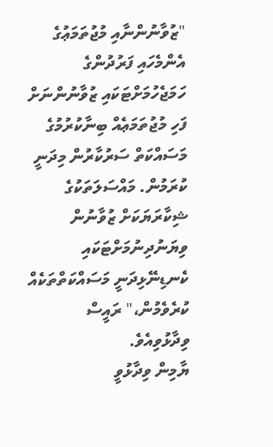"ޒުވާނުންނާއި މުޖުތަމަޢުގެ އެންމެހައި ފަރުދުންގެ ހަމަޖެހުމަށްޓަކައި ޒުވާނުންނަށް ފަހި މުޖުތަމަޢެއް ބިނާކުރުމުގެ މަސައްކަތް ސަރުކާރުން މިދަނީ ކުރަމުން. މައްސަލަތަކުގެ ޝިކާރަޔަކަށް ޒުވާނުން ވިޔަނުދިނުމަށްޓަކައި ކެނޑިނޭޅިދަނީ މަސައްކަތްތަކެއް ކުރެވެމުން،" ރައީސް ވިދާޅުވިއެވެ.
ޔާމިން ވިދާޅުވީ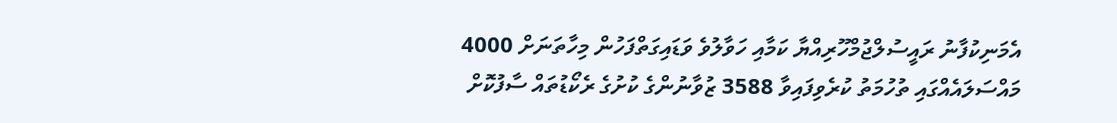އެމަނިކުފާނު ރައީސުލްޖުމްހޫރިއްޔާ ކަމާއި ހަވާލުވެ ވަޑައިގަތްފަހުން މިހާތަނަށް 4000 މައްސަލައެއްގައި ތުހުމަތު ކުރެވިފައިވާ 3588 ޒުވާނުންގެ ކުށުގެ ރެކޯޑުތައް ސާފުކޮށް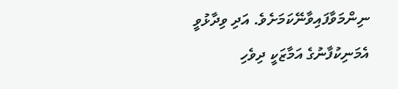ނިންމަވާފައިވާނޭކަމަށެވެ. އަދި ވިދާޅުވީ އެމަނިކުފާނުގެ އަމާޒަކީ ދިވެހި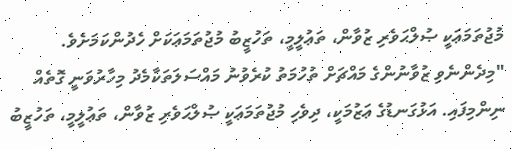މުޖުތަމަޢަކީ ޞުލްޙަވެރި ޒުވާން، ތަޢުލީމީ، ތަހުޒީބު މުޖުތަމަޢަކަށް ހެދުންކަމަށެވެ.
"މިދެންނެވި ޒުވާނުންގެ މައްޗަށް ތުހުމަތު ކުރެވުނު މައްސަލަތަކާމެދު މިހާރުވަނީ ގޮތެއް ނިންމިފައި. އަޅުގަނޑުގެ ޢަޒުމަކީ، ދިވެހި މުޖުތަމަޢަކީ ޞުލްޙަވެރި ޒުވާން، ތަޢުލީމީ، ތަހުޒީބު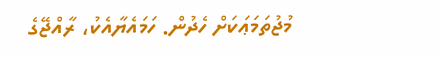މުޖުތަމަޢަކަށް ހެދުން. ހަމައެޔާއެކު، ރާއްޖޭގެ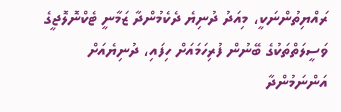ރައްޔިތުންނަކީ، މިއަދު ދުނިޔެ ދެކެމުންދާ ޒަމާނީ ޓެކްނޮލޮޖީގެ ވަސީލަތްތަކުގެ ބޭނުން ފުރިހަމައަށް ހިފައި، ދުނިޔެއަށް އަންނަމުންދާ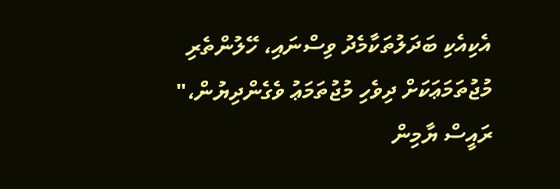އެކިއެކި ބަދަލުތަކާމެދު ވިސްނައި، ހޭލުންތެރި މުޖުތަމަޢަކަށް ދިވެހި މުޖުތަމަޢު ވެގެންދިޔުން،" ރައީސް ޔާމިން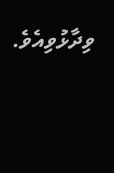ވިދާޅުވިއެވެ.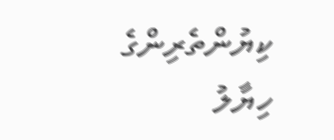ކިޔުންތެރިންގެ ހިޔާލު